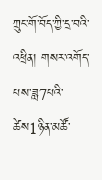ཀྲུང་གོ་བོད་ཀྱི་དྲ་བའི་འཕྲིན། གསར་འགོད་པས་ཟླ7པའི་ཚེས1ཉིན་མཚོ་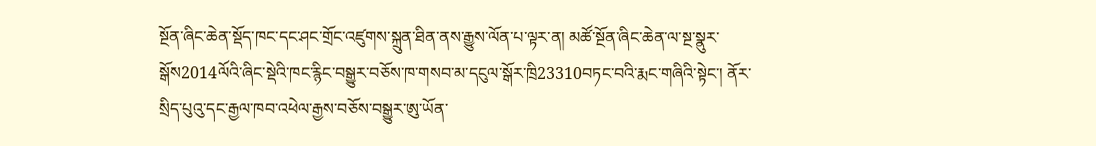སྔོན་ཞིང་ཆེན་སྡོད་ཁང་དང་ཤང་གྲོང་འཛུགས་སྐྲུན་ཐིན་ནས་རྒྱུས་ལོན་པ་ལྟར་ན། མཚོ་སྔོན་ཞིང་ཆེན་ལ་སྔ་སྣུར་སྒོས2014ལོའི་ཞིང་སྡེའི་ཁང་རྙིང་བསྒྱུར་བཅོས་ཁ་གསབ་མ་དངུལ་སྒོར་ཁྲི23310བཏང་བའི་རྨང་གཞིའི་སྟེང་། ནོར་སྲིད་པུའུ་དང་རྒྱལ་ཁབ་འཕེལ་རྒྱས་བཅོས་བསྒྱུར་ཨུ་ཡོན་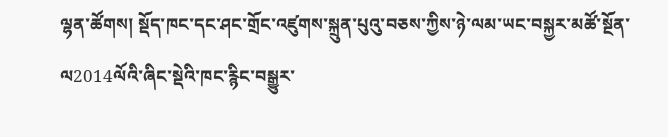ལྷན་ཚོགས། སྡོད་ཁང་དང་ཤང་གྲོང་འཛུགས་སྐྲུན་པུའུ་བཅས་ཀྱིས་ཉེ་ལམ་ཡང་བསྐྱར་མཚོ་སྔོན་ལ2014ལོའི་ཞིང་སྡེའི་ཁང་རྙིང་བསྒྱུར་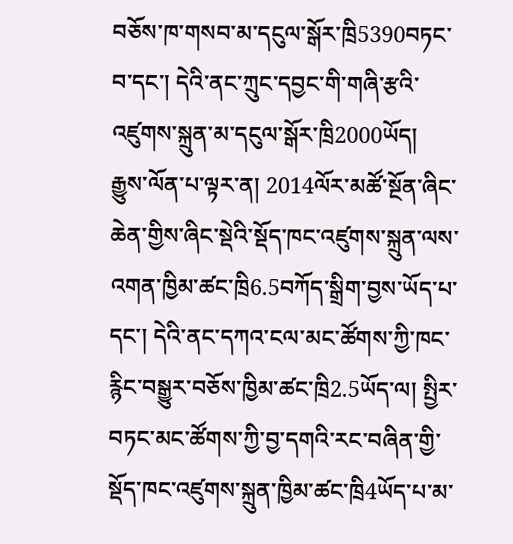བཅོས་ཁ་གསབ་མ་དངུལ་སྒོར་ཁྲི5390བཏང་བ་དང་། དེའི་ནང་ཀྲུང་དབྱང་གི་གཞི་རྩའི་འཛུགས་སྐྲུན་མ་དངུལ་སྒོར་ཁྲི2000ཡོད།
རྒྱུས་ལོན་པ་ལྟར་ན། 2014ལོར་མཚོ་སྔོན་ཞིང་ཆེན་གྱིས་ཞིང་སྡེའི་སྡོད་ཁང་འཛུགས་སྐྲུན་ལས་འགན་ཁྱིམ་ཚང་ཁྲི6.5བཀོད་སྒྲིག་བྱས་ཡོད་པ་དང་། དེའི་ནང་དཀའ་ངལ་མང་ཚོགས་ཀྱི་ཁང་རྙིང་བསྒྱུར་བཅོས་ཁྱིམ་ཚང་ཁྲི2.5ཡོད་ལ། སྤྱིར་བཏང་མང་ཚོགས་ཀྱི་བྱ་དགའི་རང་བཞིན་གྱི་སྡོད་ཁང་འཛུགས་སྐྲུན་ཁྱིམ་ཚང་ཁྲི4ཡོད་པ་མ་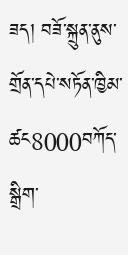ཟད། བཟོ་སྐྲུན་ནུས་གྲོན་དཔེ་སཏོན་ཁྱིམ་ཚང8000བཀོད་སྒྲིག་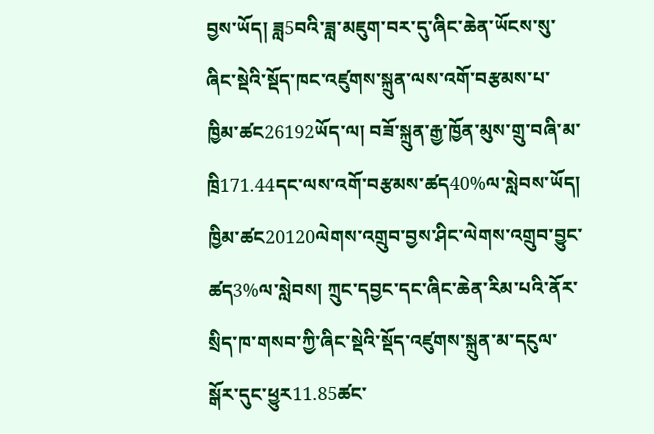བྱས་ཡོད། ཟླ5བའི་ཟླ་མཇུག་བར་དུ་ཞིང་ཆེན་ཡོངས་སུ་ཞིང་སྡེའི་སྡོད་ཁང་འཛུགས་སྐྲུན་ལས་འགོ་བརྩམས་པ་ཁྱིམ་ཚང26192ཡོད་ལ། བཟོ་སྐྲུན་རྒྱ་ཁྱོན་མུས་གྲུ་བཞི་མ་ཁྲི171.44དང་ལས་འགོ་བརྩམས་ཚད40%ལ་སླེབས་ཡོད། ཁྱིམ་ཚང20120ལེགས་འགྲུབ་བྱས་ཤིང་ལེགས་འགྲུབ་བྱུང་ཚད3%ལ་སླེབས། ཀྲུང་དབྱང་དང་ཞིང་ཆེན་རིམ་པའི་ནོར་སྲིད་ཁ་གསབ་ཀྱི་ཞིང་སྡེའི་སྡོད་འཛུགས་སྐྲུན་མ་དངུལ་སྒོར་དུང་ཕྱུར11.85ཚང་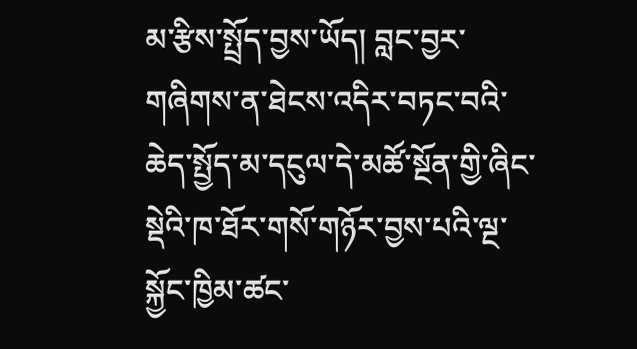མ་རྩིས་སྤྲོད་བྱས་ཡོད། བླང་བྱར་གཞིགས་ན་ཐེངས་འདིར་བཏང་བའི་ཆེད་སྤྱོད་མ་དངུལ་དེ་མཚོ་སྔོན་གྱི་ཞིང་སྡེའི་ཁ་ཐོར་གསོ་གཉོར་བྱས་པའི་ལྔ་སྐྱོང་ཁྱིམ་ཚང་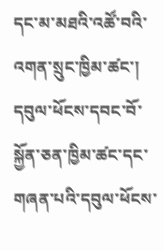དང་མ་མཐའི་འཚོ་བའི་འགན་སྲུང་ཁྱིམ་ཚང་། དབུལ་ཕོངས་དབང་བོ་སྐྱོན་ཅན་ཁྱིམ་ཚང་དང་གཞན་པའི་དབུལ་ཕོངས་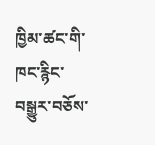ཁྱིམ་ཚང་གི་ཁང་རྙིང་བསྒྱུར་བཅོས་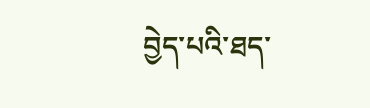བྱེད་པའི་ཐད་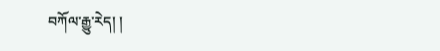བཀོལ་རྒྱུ་རེད། །